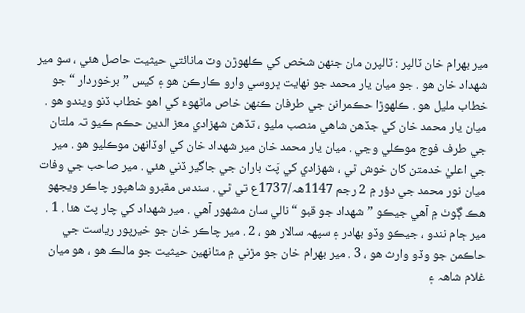مير بھرام خان ٽالپر : ٽالپرن مان جنهن شخص کي ڪلهوڙن وٽ مانائتي حيثيت حاصل هئي ، سو مير شھداد خان هو . جو ميان يار محمد جو نهايت ڀروسي وارو ڪارڪن هو ۽ کيس ” برخوردار “ جو خطاب مليل هو . ڪلهوڙا حڪمرانن جي طرفان ڪنهن خاص ماڻهوءَ کي اهو خطاب ڏنو ويندو هو . ميان يار محمد خان کي جڏهن شاهي منصب مليو ، تڏهن شھزادي معز الدين حڪم ڪيو تہ ملتان جي طرف فوج موڪلي وڃي . ميان يار محمد خان مير شھداد خان کي اوڏانهن موڪليو هو . مير جي اعليٰ خدمتن کان خوش ٿي ، شھزادي کي پَٽ باران جي جاگير ڏني هئي . مير صاحب جي وفات ميان نور محمد جي دؤر ۾ 2 رجم 1147ھہ/1737ع تي ٿي . سندس مقبرو شاهپور چاڪر ويجهو هڪ ڳوٺ ۾ آهي جيڪو ” شھداد جو قبو “ نالي سان مشھور آهي . مير شھداد کي چار پٽ هئا . 1 . مير ڄام نندو ، جيڪو وڏو بھادر ۽ سپھہ سالار هو ، 2 . مير چاڪر خان جو خيرپور رياست جي حاڪمن جو وڏو وارث هو ، 3 . مير بھرام خان جو مڙني ۾ مٿانهين حيثيت جو مالڪ هو ، هو ميان غلام شاھہ ۽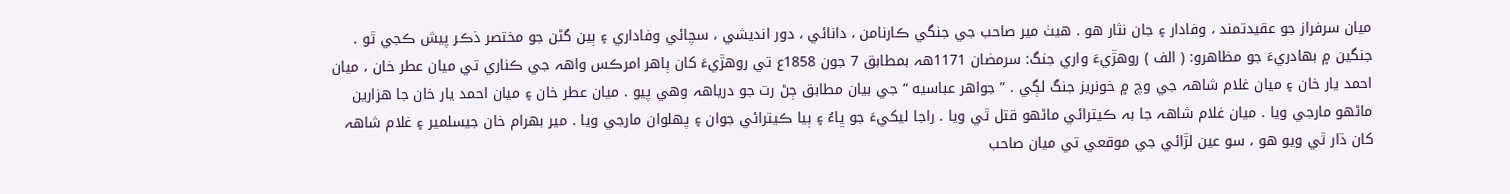ميان سرفراز جو عقيدتمند ، وفادار ۽ جان نثار هو . هيٺ مير صاحب جي جنگي ڪارنامن ، دانائي ، دور انديشي ، سچائي وفاداري ۽ ٻين گڻن جو مختصر ذڪر پيش ڪجي ٿو .
جنگين ۾ بهادريءَ جو مظاهرو: ( الف ) روهڙيءَ واري جنگ: سرمضان 1171ھہ بمطابق 7 جون 1858ع تي روهڙيءَ کان ٻاهر امرڪس واھہ جي ڪناري تي ميان عطر خان ، ميان احمد يار خان ۽ ميان غلام شاھہ جي وچ ۾ خونريز جنگ لڳي . ” جواهر عباسيه “ جي بيان مطابق ڄڻ رت جو درياھہ وهي پيو . ميان عطر خان ۽ ميان احمد يار خان جا هزارين ماڻهو مارجي ويا . ميان غلام شاھہ جا بہ ڪيترائي ماڻهو قتل ٿي ويا . راجا ليکيءَ جو ڀاءُ ۽ ٻيا ڪيترائي جوان ۽ پهلوان مارجي ويا . مير بھرام خان جيسلمير ۽ غلام شاھہ کان ڌار ٿي ويو هو ، سو عين لڙائي جي موقعي تي ميان صاحب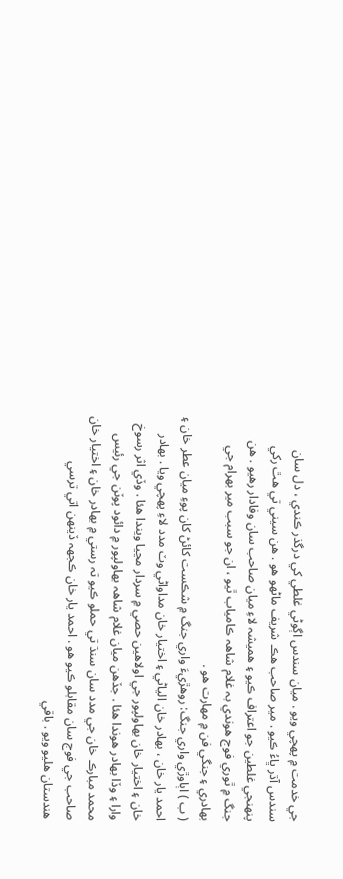جي خدمت ۾ پهچي ويو . ميان سندس اڳوڻي غلطي کي درگذر ڪندي ، دل سان سندس آڌر ڀاءُ ڪيو . مير صاحب هڪ شريف ماڻهو هو . هن سيني تي هٿ رکي پنھنجي غلطين جو اعتراف ڪيو ۽ هميشہ لاءِ ميان صاحب سان وفادار رهيو . هن جنگ ۾ ٿوري فوج هوندي بہ غلام شاھہ ڪامياب ٿيو ، ان جو سبب مير بھرام جي بهادري ۽ جنگي فن ۾ مهارت هو .
( ب ) اٻاوڙي واري جنگ: روهڙيءَ واري جنگ ۾ شڪست کائڻ کان پوءِ ميان عطر خان ۽ احمد يار خان ، بھادر خان الياڻي ۽ اختيار خان مداواڻي وٽ مدد لاءِ پهچي ويا . بھادر خان ۽ اختيار خان بھاولپور جي اولاهين حصي ۾ سردار مڃيا ويندا هئا . وڏي اثر رسوخ وارا ۽ وڏا بھادر هوندا هئا . جڏهن ميان غلام شاھہ بھاولپور ۾ دائود پوٽن جي رئيس محمد مبارڪ خان جي مدد سان سنڌ تي حملو ڪيو تہ رستي ۾ بھادر خان ۽ اختيار خان صاحب جي فوج سان مقابلو ڪيو هو . احمد يار خان ڪجهہ ڏينهن اتي ترسي هندستان هليو ويو . باقي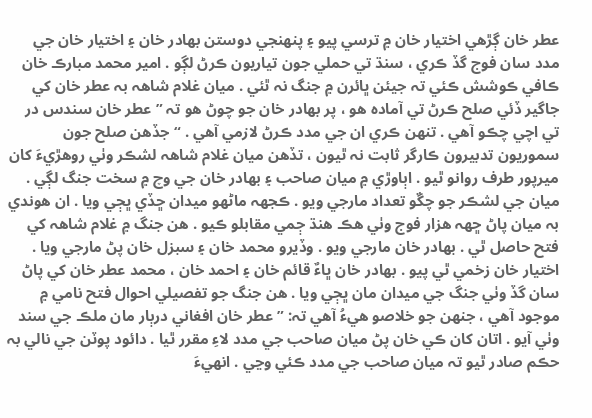عطر خان ڳڙهي اختيار خان ۾ ترسي پيو ۽ پنھنجي دوستن بھادر خان ۽ اختيار خان جي مدد سان فوج گڏ ڪري ، سنڌ تي حملي جون تياريون ڪرڻ لڳو . امير محمد مبارڪ خان ڪافي ڪوشش ڪئي تہ جيئن ڀائرن ۾ جنگ نہ ٿئي . ميان غلام شاھہ بہ عطر خان کي جاگير ڏئي صلح ڪرڻ تي آمادہ هو ، پر بھادر خان جو چوڻ هو تہ ” عطر خان سندس در تي اچي چڪو آهي . تنهن ڪري ان جي مدد ڪرڻ لازمي آهي . “ جڏهن صلح جون سموريون تدبيرون ڪارگر ثابت نہ ٿيون ، تڏهن ميان غلام شاھہ لشڪر وٺي روهڙيءَ کان ميرپور طرف روانو ٿيو . اٻاوڙي ۾ ميان صاحب ۽ بھادر خان جي وچ ۾ سخت جنگ لڳي . ميان جي لشڪر جو چڱو تعداد مارجي ويو . ڪجهہ ماڻهو ميدان ڇڏي ڀڄي ويا . ان هوندي بہ ميان پاڻ ڇھہ هزار فوج وٺي هڪ هنڌ ڄمي مقابلو ڪيو . هن جنگ ۾ غلام شاھہ کي فتح حاصل ٿي . بھادر خان مارجي ويو . وڏيرو محمد خان ۽ سبزل خان پڻ مارجي ويا . اختيار خان زخمي ٿي پيو . بھادر خان ڀاءٌ قائم خان ۽ احمد خان ، محمد عطر خان کي پاڻ سان گڏ وٺي جنگ جي ميدان مان ڀڄي ويا . هن جنگ جو تفصيلي احوال فتح نامي ۾ موجود آهي ، جنهن جو خلاصو هيءُ آهي تہ: ” عطر خان افغاني درٻار مان ملڪ جي سند وٺي آيو . اتان کان ڪي خان پڻ ميان صاحب جي مدد لاءِ مقرر ٿيا . دائود پوٽن جي نالي بہ حڪم صادر ٿيو تہ ميان صاحب جي مدد ڪئي وڃي . انهيءَ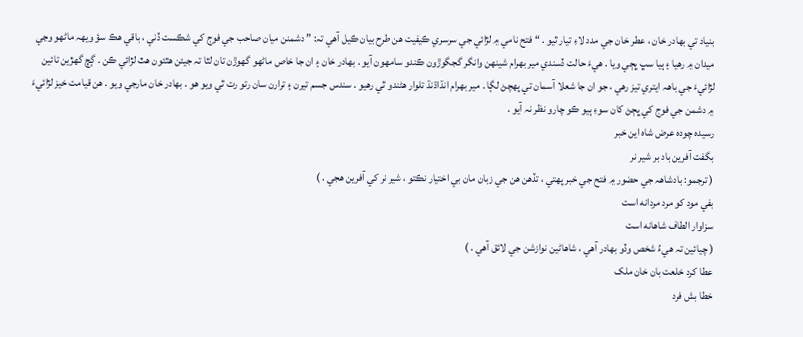بنياد تي بھادر خان ، عطر خان جي مدد لاءِ تيار ٿيو . “ فتح نامي ۾ لڙائي جي سرسري ڪيفيت هن طرح بيان ڪيل آهي تہ: ” دشمنن ميان صاحب جي فوج کي شڪست ڏني ، باقي هڪ سؤ ويھہ ماڻهو وڃي ميدان ۾ رهيا ۽ ٻيا سڀ ڀڄي ويا . هيءَ حالت ڏسندي مير بھرام شينهن وانگر گجگوڙون ڪندو سامهون آيو . بھادر خان ۽ ان جا خاص ماڻهو گهوڙن تان لٿا تہ جيئن هٿئون هٿ لڙائي ڪن . ڳچ گهڙين تائين لڙائيءَ جي باھہ ايتري تيز رهي ، جو ان جا شعلا آسمان تي پهچڻ لڳا . مير بھرام انڌاڌنڌ تلوار هڻندو ٿي رهيو . سندس جسم تيرن ۽ ترارن سان رتو رت ٿي ويو هو . بھادر خان مارجي ويو . هن قيامت خيز لڙائيءَ ۾ دشمن جي فوج کي ڀڄڻ کان سوءِ ٻيو ڪو چارو نظر نہ آيو .
رسيدہ چوده عرض شاه اين خبر
بگفت آفرين باد بر شير نر
( ترجمو: بادشاھہ جي حضور ۾ فتح جي خبر پهتي ، تڏهن هن جي زبان مان بي اختيار نڪتو ، شير نر کي آفرين هجي . )
بفي مود کو مرد مردانه است
سزاوار الطاف شاهانه است
( چيائين تہ هيءُ شخص وڏو بھادر آهي ، شاهاڻين نوازشن جي لائق آهي . )
عطا کرد خلعت بان خان ملک
خطا بش فرد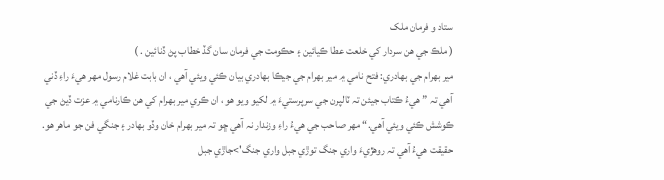ستاد و فرمان ملک
( ملڪ جي هن سردار کي خلعت عطا ڪيائين ۽ حڪومت جي فرمان سان گڏ خطاب پڻ ڏنائين . )
مير بھرام جي بهادري: فتح نامي ۾ مير بھرام جي جيڪا بهادري بيان ڪئي ويئي آهي ، ان بابت غلام رسول مھر هيءَ راءِ ڏني آهي تہ ” هيءُ ڪتاب جيئن تہ ٽالپرن جي سرپرستيءَ ۾ لکيو ويو هو ، ان ڪري مير بھرام کي هن ڪارنامي ۾ عزت ڏيڻ جي ڪوشش ڪئي ويئي آهي.“ مھر صاحب جي هيءُ راءِ وزندار نہ آهي ڇو تہ مير بھرام خان وڏو بھادر ۽ جنگي فن جو ماهر هو. حقيقت هيءُ آهي تہ روهڙيءَ واري جنگ توڙي جبل واري جنگ'>جاڙي جبل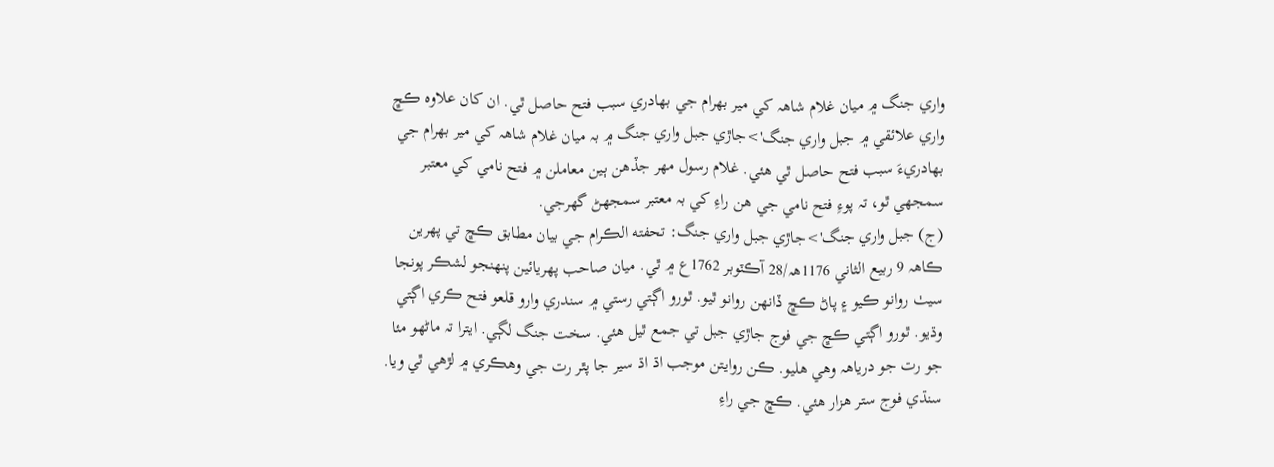واري جنگ ۾ ميان غلام شاھہ کي مير بھرام جي بهادري سبب فتح حاصل ٿي. ان کان علاوہ ڪڇ واري علائقي ۾ جبل واري جنگ'>جاڙي جبل واري جنگ ۾ بہ ميان غلام شاھہ کي مير بھرام جي بهادريءَ سبب فتح حاصل ٿي هئي. غلام رسول مھر جڏهن ٻين معاملن ۾ فتح نامي کي معتبر سمجهي ٿو، تہ پوءِ فتح نامي جي هن راءِ کي بہ معتبر سمجهڻ گهرجي.
(ج) جبل واري جنگ'>جاڙي جبل واري جنگ: تحفته الڪرام جي بيان مطابق ڪڇ تي پهرين ڪاھہ 9 ربيع الثاني 1176ھہ/28 آڪٽوبر 1762ع ۾ ٿي. ميان صاحب پهريائين پنهنجو لشڪر پونجا سيٺ روانو ڪيو ۽ پاڻ ڪڇ ڏانهن روانو ٿيو. ٿورو اڳتي رستي ۾ سندري وارو قلعو فتح ڪري اڳتي وڌيو. ٿورو اڳتي ڪڇ جي فوج جاڙي جبل تي جمع ٿيل هئي. سخت جنگ لڳي. ايترا تہ ماڻهو مئا جو رت جو درياھہ وهي هليو. ڪن روايتن موجب اڌ اڌ سير جا پٿر رت جي وهڪري ۾ لڙهي ٿي ويا. سنڌي فوج ستر هزار هئي. ڪڇ جي راءِ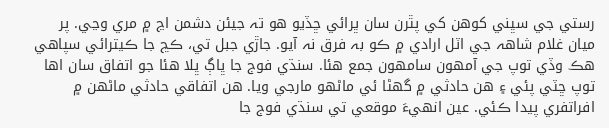رستي جي سڀني کوهن کي پٿرن سان ڀرائي ڇڏيو هو تہ جيئن دشمن اڃ ۾ مري وڃي. پر ميان غلام شاھہ جي اٽل ارادي ۾ ڪو بہ فرق نہ آيو. جاڙي جبل تي، ڪڇ جا ڪيترائي سپاهي هڪ وڏي توپ جي آمهون سامهون جمع هئا. سنڌي فوج جا ڀاڳ ڀلا هئا جو اتفاق سان اها توپ ڇٽي پئي ۽ هن حادثي ۾ گهڻا ئي ماڻهو مارجي ويا. هن اتفاقي حادثي ماڻهن ۾ افراتفري پيدا ڪئي. عين انهيءَ موقعي تي سنڌي فوج جا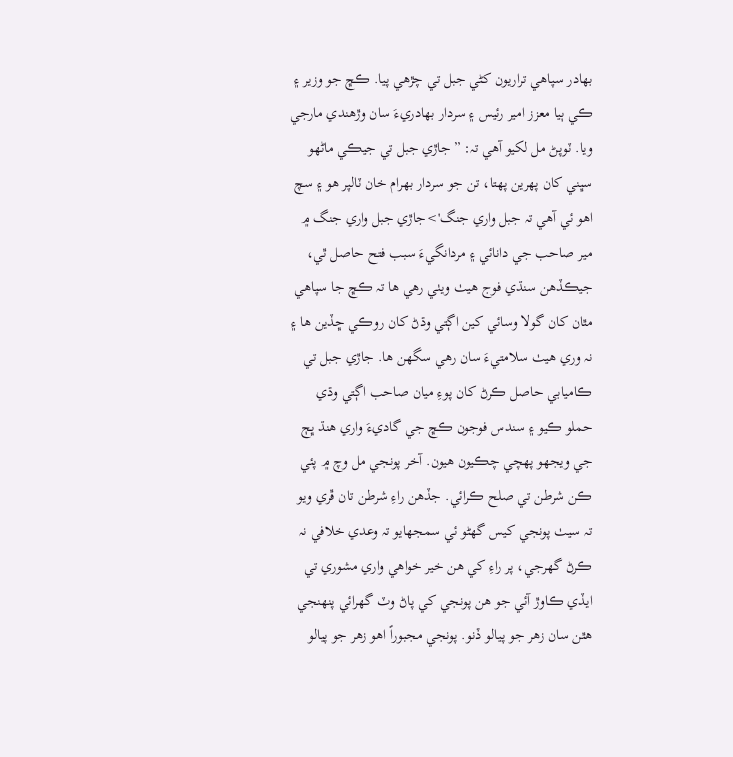بھادر سپاهي تراريون کڻي جبل تي چڙهي پيا. ڪڇ جو وزير ۽ ڪي ٻيا معزز امير رئيس ۽ سردار بهادريءَ سان وڙهندي مارجي ويا. ٽوپڻ مل لکيو آهي تہ: ”جاڙي جبل تي جيڪي ماڻهو سڀني کان پهرين پهتا، تن جو سردار بھرام خان ٽالپر هو ۽ سچ اهو ئي آهي تہ جبل واري جنگ'>جاڙي جبل واري جنگ ۾ مير صاحب جي دانائي ۽ مردانگيءَ سبب فتح حاصل ٿي، جيڪڏهن سنڌي فوج هيٺ ويٺي رهي ها تہ ڪڇ جا سپاهي مٿان کان گولا وسائي کين اڳتي وڌڻ کان روڪي ڇڏين ها ۽ نہ وري هيٺ سلامتيءَ سان رهي سگهن ها. جاڙي جبل تي ڪاميابي حاصل ڪرڻ کان پوءِ ميان صاحب اڳتي وڌي حملو ڪيو ۽ سندس فوجون ڪڇ جي گاديءَ واري هنڌ ڀڄ جي ويجهو پهچي چڪيون هيون. آخر پونجي مل وچ ۾ پئي ڪن شرطن تي صلح ڪرائي. جڏهن راءِ شرطن تان ڦري ويو تہ سيٺ پونجي کيس گهڻو ئي سمجهايو تہ وعدي خلافي نہ ڪرڻ گهرجي، پر راءِ کي هن خير خواهي واري مشوري تي ايڏي ڪاوڙ آئي جو هن پونجي کي پاڻ وٽ گهرائي پنھنجي هٿن سان زهر جو پيالو ڏنو. پونجي مجبوراً اهو زهر جو پيالو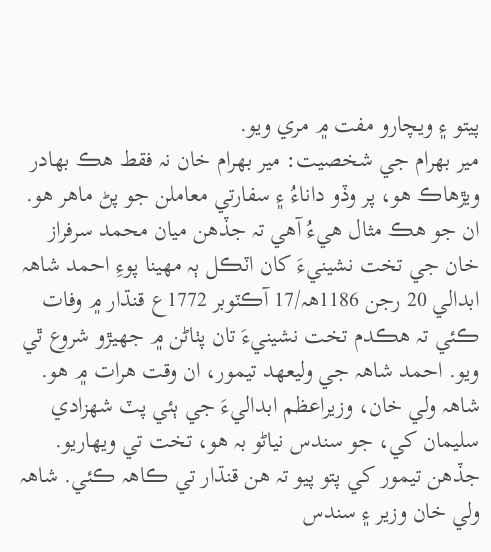پيتو ۽ ويچارو مفت ۾ مري ويو.
مير بھرام جي شخصيت: مير بھرام خان نہ فقط هڪ بھادر ويڙهاڪ هو، پر وڏو داناءُ ۽ سفارتي معاملن جو پڻ ماهر هو. ان جو هڪ مثال هيءُ آهي تہ جڏهن ميان محمد سرفراز خان جي تخت نشينيءَ کان اٽڪل ٻہ مهينا پوءِ احمد شاھہ ابدالي 20 رجن 1186ھہ/17 آڪٽوبر 1772ع قنڌار ۾ وفات ڪئي تہ هڪدم تخت نشينيءَ تان پٺاڻن ۾ جهيڙو شروع ٿي ويو. احمد شاھہ جي وليعهد تيمور، ان وقت هرات ۾ هو. شاھہ ولي خان، وزيراعظم ابداليءَ جي ٻئي پٽ شھزادي سليمان کي، جو سندس نياڻو بہ هو، تخت تي ويهاريو. جڏهن تيمور کي پتو پيو تہ هن قنڌار تي ڪاھہ ڪئي. شاھہ ولي خان وزير ۽ سندس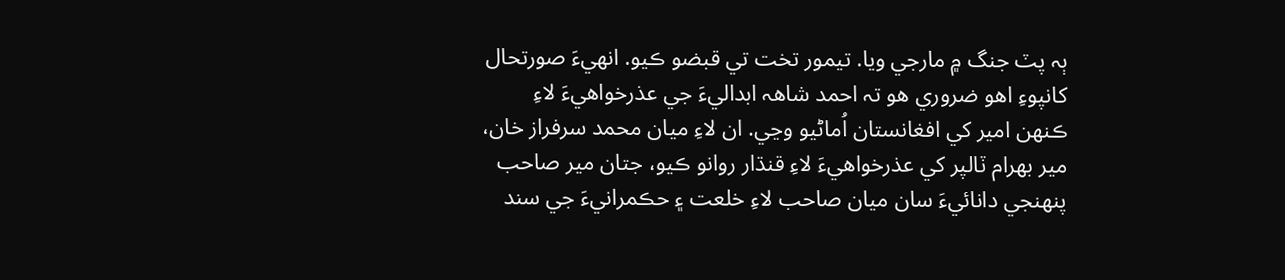ٻہ پٽ جنگ ۾ مارجي ويا. تيمور تخت تي قبضو ڪيو. انهيءَ صورتحال کانپوءِ اهو ضروري هو تہ احمد شاھہ ابداليءَ جي عذرخواهيءَ لاءِ ڪنهن امير کي افغانستان اُماڻيو وڃي. ان لاءِ ميان محمد سرفراز خان، مير بھرام ٽالپر کي عذرخواهيءَ لاءِ قنڌار روانو ڪيو، جتان مير صاحب پنھنجي دانائيءَ سان ميان صاحب لاءِ خلعت ۽ حڪمرانيءَ جي سند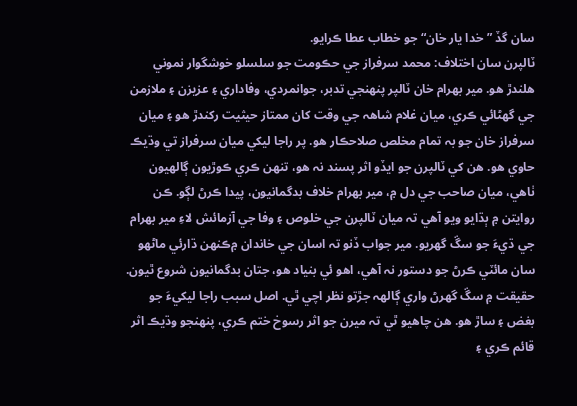سان گڏ ”خدا يار خان“ جو خطاب عطا ڪرايو.
ٽالپرن سان اختلاف: محمد سرفراز جي حڪومت جو سلسلو خوشگوار نموني هلندڙ هو. مير بھرام خان ٽالپر پنھنجي تدبر، جوانمردي، وفاداري ۽ عزيزن ۽ ملازمن جي گهڻائي ڪري، ميان غلام شاھہ جي وقت کان ممتاز حيثيت رکندڙ هو ۽ ميان سرفراز خان جو بہ تمام مخلص صلاحڪار هو. پر راجا ليکي ميان سرفراز تي وڌيڪ حاوي هو. هن کي ٽالپرن جو ايڏو اثر پسند نہ هو، تنهن ڪري ڪوڙيون ڳالهيون ٺاهي، ميان صاحب جي دل ۾، مير بھرام خلاف بدگمانيون، پيدا ڪرڻ لڳو. ڪن روايتن ۾ ٻڌايو ويو آهي تہ ميان ٽالپرن جي خلوص ۽ وفا جي آزمائش لاءِ مير بھرام جي ڌيءَ جو سڱ گهريو. مير جواب ڏنو تہ اسان جي خاندان ۾ڪنهن ڌارئي ماڻهو سان مائٽي ڪرڻ جو دستور نہ آهي، اهو ئي بنياد هو، جتان بدگمانيون شروع ٿيون. حقيقت ۾ سڱ گهرڻ واري ڳالھہ جڙتو نظر اچي ٿي. اصل سبب راجا ليکيءَ جو بغض ۽ ساڙ هو. هن چاهيو ٿي تہ ميرن جو اثر رسوخ ختم ڪري، پنهنجو وڌيڪ اثر قائم ڪري ۽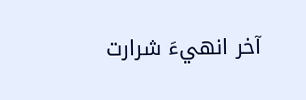آخر انهيءَ شرارت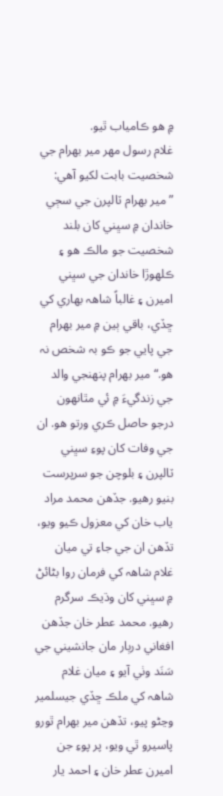۾ هو ڪامياب ٿيو.
غلام رسول مھر مير بھرام جي شخصيت بابت لکيو آهي: ”مير بھرام ٽالپرن جي سڄي خاندان ۾ سڀني کان بلند شخصيت جو مالڪ هو ۽ ڪلهوڙا خاندان جي سڀني اميرن ۽ غالباً شاھہ بھاري کي ڇڏي، باقي ٻين ۾ مير بھرام جي پايي جو ڪو بہ شخص نہ هو.“ مير بھرام پنھنجي والد جي زندگيءَ ۾ ئي مٿانهون درجو حاصل ڪري ورتو هو. ان جي وفات کان پوءِ سڀني ٽالپرن ۽ بلوچن جو سرپرست بنيو رهيو. جڏهن محمد مراد ياب خان کي معزول ڪيو ويو، تڏهن ان جي جاءِ تي ميان غلام شاھہ کي فرمان روا بڻائڻ ۾ سڀني کان وڌيڪ سرگرم رهيو. محمد عطر خان جڏهن افغاني درٻار مان جانشيني جي سَنَد وٺي آيو ۽ ميان غلام شاھہ کي ملڪ ڇڏي جيسلمير وڃڻو پيو، تڏهن مير بھرام ٿورو پاسيرو ٿي ويو، پر پوءِ جن اميرن عطر خان ۽ احمد يار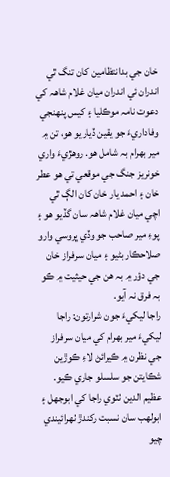خان جي بدانتظامين کان تنگ ٿي اندران ئي اندران ميان غلام شاھہ کي دعوت نامہ موڪليا ۽ کيس پنھنجي وفاداريءَ جو يقين ڏياريو هو، تن ۾ مير بھرام بہ شامل هو. روهڙيءَ واري خونريز جنگ جي موقعي تي هو عطر خان ۽ احمد يار خان کان الڳ ٿي اچي ميان غلام شاھہ سان گڏيو هو ۽ پوءِ مير صاحب جو وڏي ڀروسي وارو صلاحڪار بڻيو ۽ ميان سرفراز خان جي دؤر ۾ بہ هن جي حيثيت ۾ ڪو بہ فرق نہ آيو.
راجا ليکيءَ جون شرارتون: راجا ليکيءَ مير بھرام کي ميان سرفراز جي نظرن ۾ ڪيرائڻ لاءِ ڪوڙين شڪايتن جو سلسلو جاري ڪيو. عظيم الدين ٺٽوي راجا کي ابوجهل ۽ ابولهب سان نسبت رکندڙ ٺهرائيندي چيو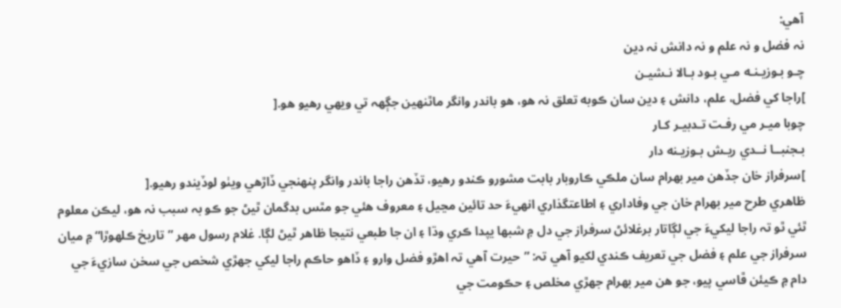آهي:
نہ فضل و نہ علم و نہ دانش نہ دين
چـو بـوزيـنـه مـي بـود بـالا نـشيـن
]راجا کي فضل، علم، دانش ۽ دين سان ڪوبه تعلق نہ هو، هو باندر وانگر ماٿنهين جڳھہ تي ويهي رهيو هو.[
چوبا ميـر مي رفـت تـدبيـر کـار
بـجنبــا نــدي ريـش بـوزيـنه دار
]سرفراز خان جڏهن مير بھرام سان ملڪي ڪاروبار بابت مشورو ڪندو رهيو، تڏهن راجا باندر وانگر پنھنجي ڏاڙهي ويٺو لوڏيندو رهيو.[
ظاهري طرح مير بھرام خان جي وفاداري ۽ اطاعتگذاري انهيءَ حد تائين مڃيل ۽ معروف هئي جو مٿس بدگمان ٿيڻ جو ڪو بہ سبب نہ هو، ليڪن معلوم ٿئي ٿو تہ راجا ليکيءَ جي لڳاتار برغلائڻ سرفراز جي دل ۾ شبها يپدا ڪري وڌا ۽ ان جا طبعي نتيجا ظاهر ٿيڻ لڳا. غلام رسول مھر ”تاريخ ڪلهوڙا“ ۾ ميان سرفراز جي علم ۽ فضل جي تعريف ڪندي لکيو آهي تہ: ”حيرت آهي تہ اهڙو فضل وارو ۽ ڏاهو حاڪم راجا ليکي جهڙي شخص جي سخن سازيءَ جي دام ۾ ڪيئن ڦاسي پيو، جو هن مير بھرام جهڙي مخلص ۽ حڪومت جي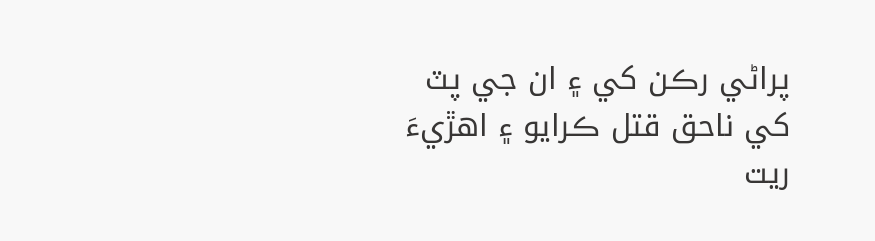پراڻي رڪن کي ۽ ان جي پٽ کي ناحق قتل ڪرايو ۽ اهڙيءَ ريت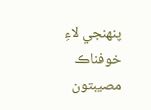پنھنجي لاءِ خوفناڪ مصيبتون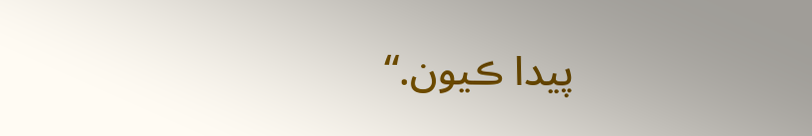پيدا ڪيون.“